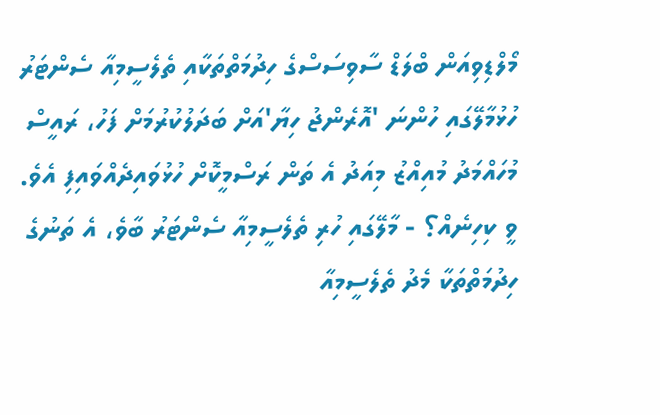މޯލްޑިވިއަން ބްލަޑް ސާވިސަސްގެ ހިދުމަތްތަކާއި ތެލެސީމިއާ ސެންޓަރު ހުޅުމާލޭގައި ހުންނަ 'އޮރެންޖު ހިޔާ'އަށް ބަދަލުކުރުމަށް ފަހު، ރައީސް މުހައްމަދު މުއިއްޒު މިއަދު އެ ތަން ރަސްމީކޮށް ހުޅުވައިދެއްވައިފި އެވެ.
ވީ ކިހިނެއް؟ - މާލޭގައި ހުރި ތެލެސީމިއާ ސެންޓަރު ބާވެ، އެ ތަނުގެ ހިދުމަތްތަކާ މެދު ތެލެސީމިއާ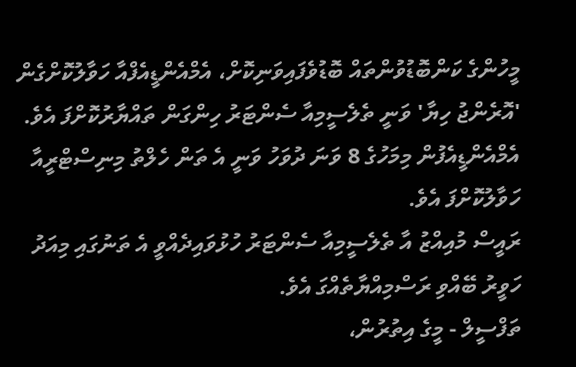މީހުންގެ ކަންބޮޑުވުންތައް ބޮޑުވެފައިވަނިކޮށް، އެމްއެންޑީއެފްއާ ހަވާލުކޮށްގެން 'އޮރެންޖު ހިޔާ' ވަނީ ތެލެސީމިއާ ސެންޓަރު ހިންގަން ތައްޔާރުކޮށްފަ އެވެ. އެމްއެންޑީއެފުން މިމަހުގެ 8 ވަނަ ދުވަހު ވަނީ އެ ތަން ހެލްތު މިނިސްޓްރީއާ ހަވާލުކޮށްފަ އެވެ.
ރައީސް މުއިއްޒު އާ ތެލެސީމިއާ ސެންޓަރު ހުޅުވައިދެއްވީ އެ ތަނުގައި މިއަދު ހަވީރު ބޭއްވި ރަސްމިއްޔާތެއްގަ އެވެ.
ތަފްސީލް - މީގެ އިތުރުން،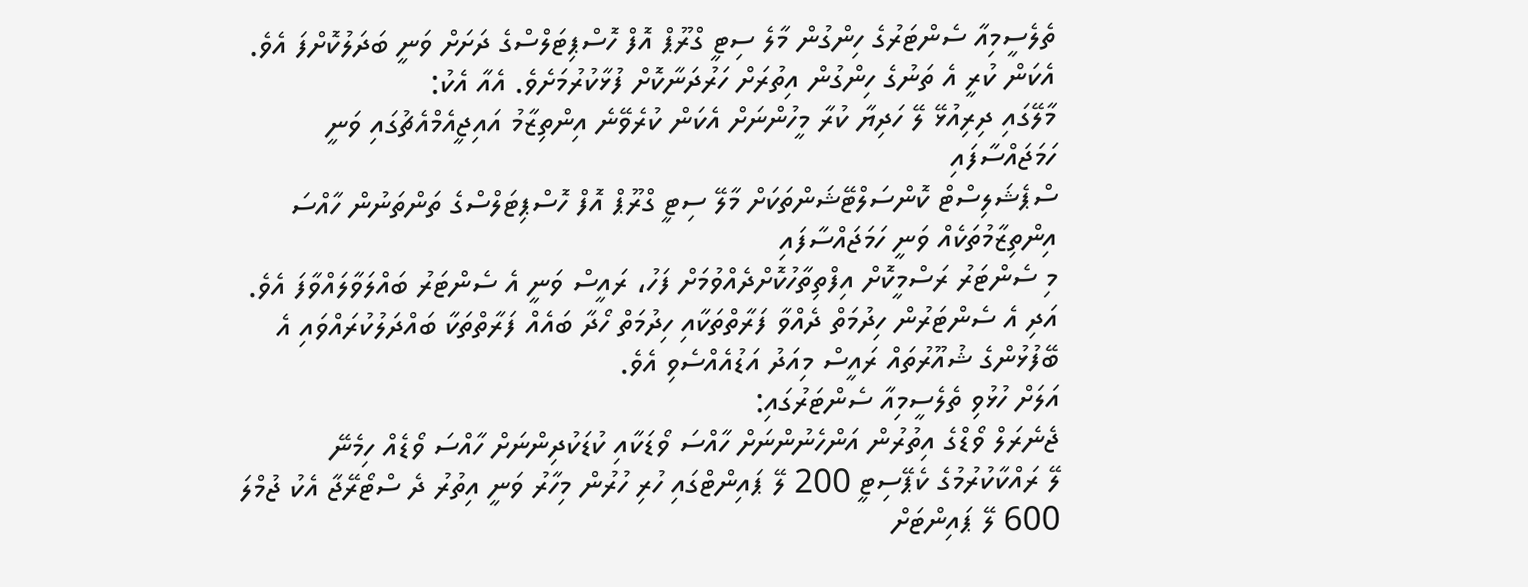ތެލެސީމިއާ ސެންޓަރުގެ ހިންގުން މާލެ ސިޓީ ގްރޫޕް އޮފް ހޮސްޕިޓަލްސްގެ ދަށަށް ވަނީ ބަދަލުކޮށްފަ އެވެ.
އެކަން ކުރީ އެ ތަނުގެ ހިންގުން އިތުރަށް ހަރުދަނާކޮށް ފުޅާކުރުމަށެވެ. އެއާ އެކު:
މާލޭގައި ދިރިއުޅޭ ލޭ ހަދިޔާ ކުރާ މީހުންނަށް އެކަން ކުރެވޭނެ އިންތިޒާމު އައިޖީއެމްއެޗުގައި ވަނީ ހަމަޖައްސާފައި
ސްޕެޝަލިސްޓް ކޮންސަލްޓޭޝަންތަކަށް މާލޭ ސިޓީ ގްރޫޕް އޮފް ހޮސްޕިޓަލްސްގެ ތަންތަނުން ހާއްސަ އިންތިޒާމުތަކެއް ވަނީ ހަމަޖައްސާފައި
މި ސެންޓަރު ރަސްމީކޮށް އިފްތިތާހުކޮށްދެއްވުމަށް ފަހު، ރައީސް ވަނީ އެ ސެންޓަރު ބައްލަވާލައްވާފަ އެވެ. އަދި އެ ސެންޓަރުން ހިދުމަތް ދެއްވާ ފަރާތްތަކާއި ހިދުމަތް ހޯދާ ބައެއް ފަރާތްތަކާ ބައްދަލުކުރައްވައި އެ ބޭފުޅުންގެ ޝުއޫރުތައް ރައީސް މިއަދު އަޑުއެއްސެވި އެވެ.
އަލަށް ހުޅުވި ތެލެސީމިއާ ސެންޓަރުގައި:
ޖެނެރަލް ވޯޑްގެ އިތުރުން އަންހެނުންނަށް ހާއްސަ ވޯޑަކާއި ކުޑަކުދިންނަށް ހާއްސަ ވޯޑެއް ހިމެނޭ
ލޭ ރައްކާކުރުމުގެ ކެޕޭސިޓީ 200 ލޭ ޕައިންޓްގައި ހުރި ހުރުން މިހާރު ވަނީ އިތުރު ދެ ސްޓޯރޭޖާ އެކު ޖުމްލަ 600 ލޭ ޕައިންޓަށް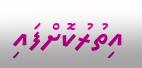އިތުރުކޮށްފައި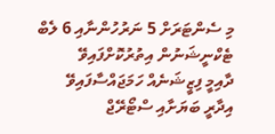މި ސެންޓަރަށް 5 ނަރުހުންނާއި 6 ލެބް ޓެކްނީޝަނުން އިތުރުކޮށްފައިވޭ
ދާއިމީ ފިޒީޝަނެއް ހަމަޖައްސާފައިވޭ
އިދާރީ ބަޔަށާއި ސްޓޯރޭޖް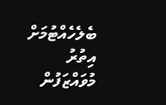ބެލެހެއްޓުމަށް އިތުރު މުވައްޒަފުން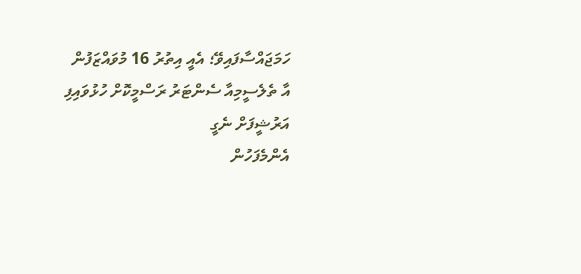ހަމަޖައްސާފައިވޭ؛ އެއީ އިތުރު 16 މުވައްޒަފުން
އާ ތެލެސީމިއާ ސެންޓަރު ރަސްމީކޮށް ހުޅުވައިފި
އަރުޝީފަށް ނެގީ
އެންމެފަހުން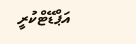އަޕްޑޭޓްކުރީ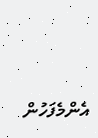އެންމެފަހުން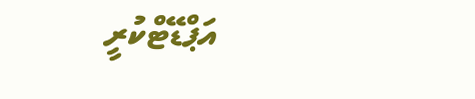އަޕްޑޭޓްކުރީ